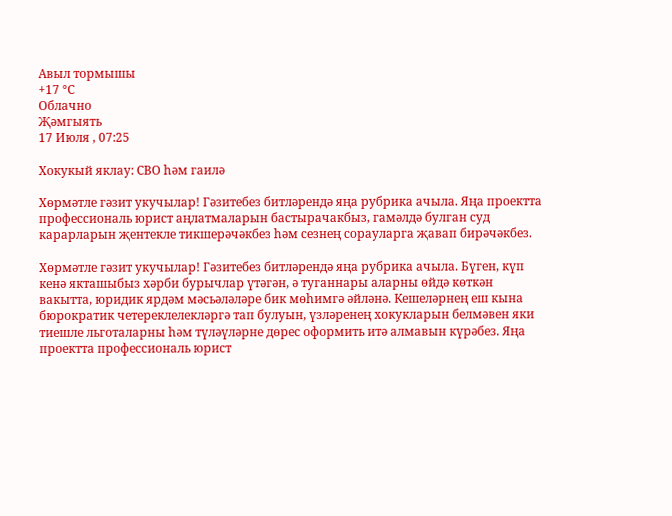Авыл тормышы
+17 °С
Облачно
Җәмгыять
17 Июля , 07:25

Хокукый яклау: СВО һәм гаилә

Хөрмәтле гәзит укучылар! Гәзитебез битләрендә яңа рубрика ачыла. Яңа проектта профессиональ юрист аңлатмаларын бастырачакбыз, гамәлдә булган суд карарларын җентекле тикшерәчәкбез һәм сезнең сорауларга җавап бирәчәкбез.

Хөрмәтле гәзит укучылар! Гәзитебез битләрендә яңа рубрика ачыла. Бүген, күп кенә якташыбыз хәрби бурычлар үтәгән, ә туганнары аларны өйдә көткән вакытта, юридик ярдәм мәсьәләләре бик мөһимгә әйләнә. Кешеләрнең еш кына бюрократик четереклелекләргә тап булуын, үзләренең хокукларын белмәвен яки тиешле льготаларны һәм түләүләрне дөрес оформить итә алмавын күрәбез. Яңа проектта профессиональ юрист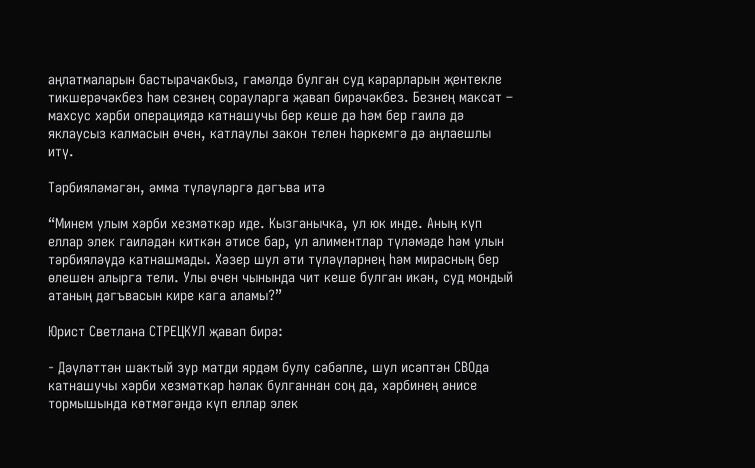аңлатмаларын бастырачакбыз, гамәлдә булган суд карарларын җентекле тикшерәчәкбез һәм сезнең сорауларга җавап бирәчәкбез. Безнең максат – махсус хәрби операциядә катнашучы бер кеше дә һәм бер гаилә дә яклаусыз калмасын өчен, катлаулы закон телен һәркемгә дә аңлаешлы итү.

Тәрбияләмәгән, әмма түләүләргә дәгъва итә

“Минем улым хәрби хезмәткәр иде. Кызганычка, ул юк инде. Аның күп еллар элек гаиләдән киткән әтисе бар, ул алиментлар түләмәде һәм улын тәрбияләүдә катнашмады. Хәзер шул әти түләүләрнең һәм мирасның бер өлешен алырга тели. Улы өчен чынында чит кеше булган икән, суд мондый атаның дәгъвасын кире кага аламы?”

Юрист Светлана СТРЕЦКУЛ җавап бирә:

- Дәүләттән шактый зур матди ярдәм булу сәбәпле, шул исәптән СВОда катнашучы хәрби хезмәткәр һәлак булганнан соң да, хәрбинең әнисе тормышында көтмәгәндә күп еллар элек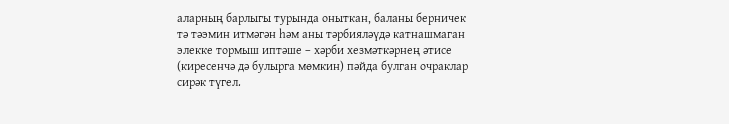аларның барлыгы турында оныткан, баланы берничек тә тәэмин итмәгән һәм аны тәрбияләүдә катнашмаган элекке тормыш иптәше – хәрби хезмәткәрнең әтисе (киресенчә дә булырга мөмкин) пәйда булган очраклар сирәк түгел.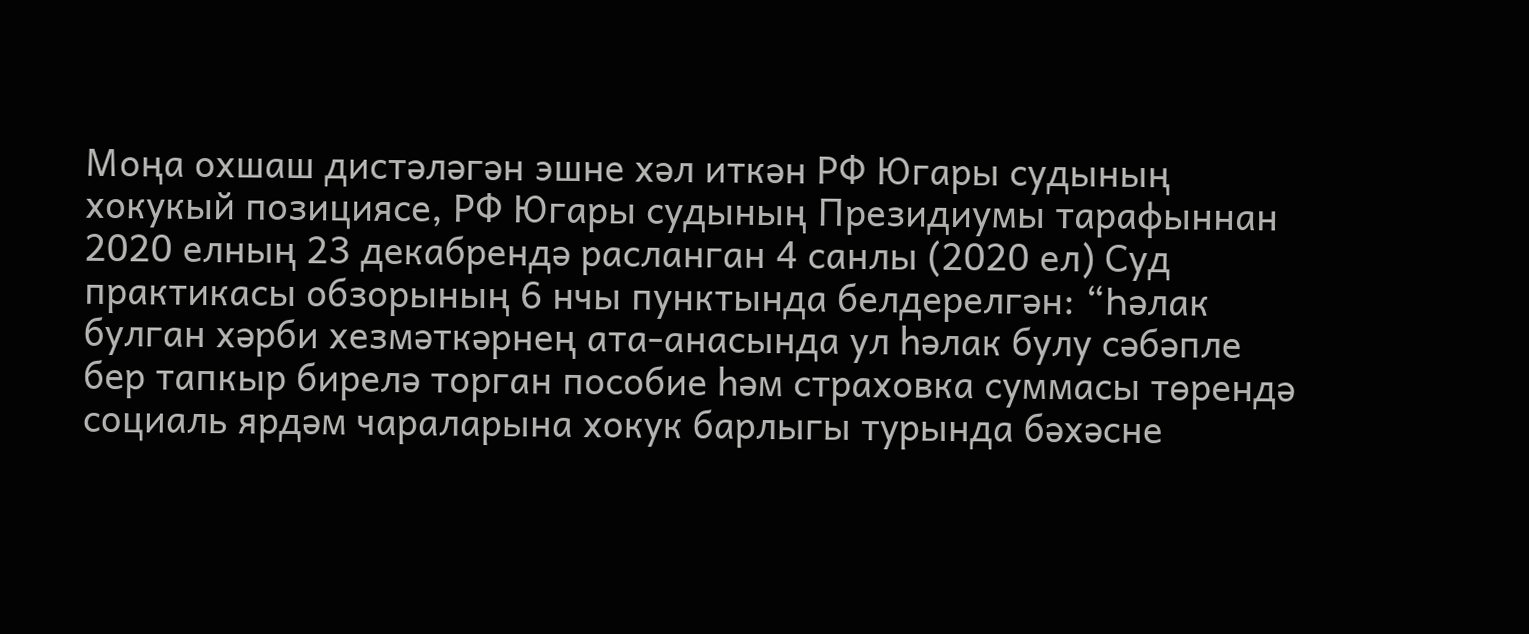Моңа охшаш дистәләгән эшне хәл иткән РФ Югары судының хокукый позициясе, РФ Югары судының Президиумы тарафыннан 2020 елның 23 декабрендә расланган 4 санлы (2020 ел) Суд практикасы обзорының 6 нчы пунктында белдерелгән: “Һәлак булган хәрби хезмәткәрнең ата-анасында ул һәлак булу сәбәпле бер тапкыр бирелә торган пособие һәм страховка суммасы төрендә социаль ярдәм чараларына хокук барлыгы турында бәхәсне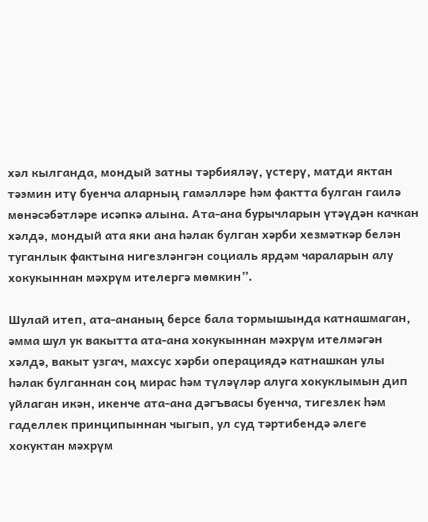хәл кылганда, мондый затны тәрбияләү, үстерү, матди яктан тәэмин итү буенча аларның гамәлләре һәм фактта булган гаилә мөнәсәбәтләре исәпкә алына. Ата-ана бурычларын үтәүдән качкан хәлдә, мондый ата яки ана һәлак булган хәрби хезмәткәр белән туганлык фактына нигезләнгән социаль ярдәм чараларын алу хокукыннан мәхрүм ителергә мөмкин”.

Шулай итеп, ата-ананың берсе бала тормышында катнашмаган, әмма шул ук вакытта ата-ана хокукыннан мәхрүм ителмәгән хәлдә, вакыт узгач, махсус хәрби операциядә катнашкан улы һәлак булганнан соң мирас һәм түләүләр алуга хокуклымын дип уйлаган икән, икенче ата-ана дәгъвасы буенча, тигезлек һәм гаделлек принципыннан чыгып, ул суд тәртибендә әлеге хокуктан мәхрүм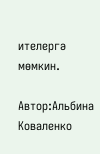ителергә мөмкин.

Автор:Альбина Коваленко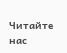Читайте нас